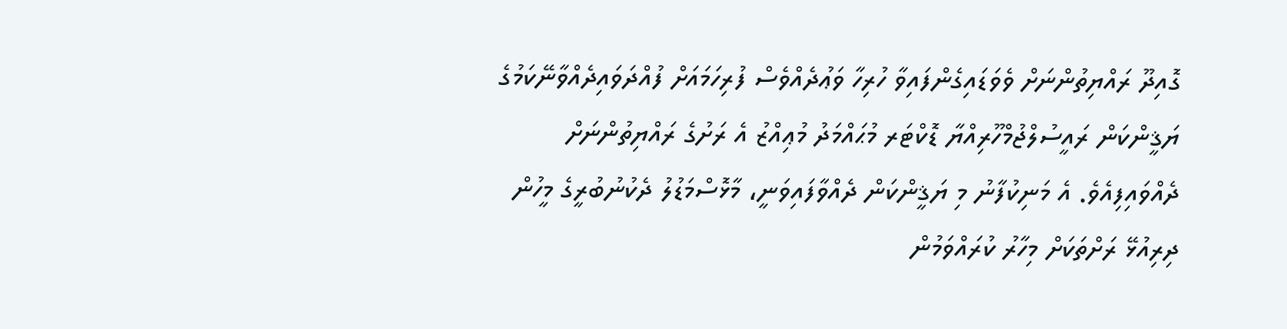ގޮއިދޫ ރައްޔިތުންނަށް ވެވަޑައިގެންފައިވާ ހުރިހާ ވަޢުދެއްވެސް ފުރިހަމައަށް ފުއްދަވައިދެއްވާނޭކަމުގެ ޔަޤީންކަން ރައީސުލްޖުމްހޫރިއްޔާ ޑޮކްޓަރ މުޙައްމަދު މުޢިއްޒު އެ ރަށުގެ ރައްޔިތުންނަށް ދެއްވައިފިއެވެ. އެ މަނިކުފާނު މި ޔަޤީންކަން ދެއްވާފައިވަނީ، މާޅޮސްމަޑުލު ދެކުނުބުރީގެ މީހުން ދިރިއުޅޭ ރަށްތަކަށް މިހާރު ކުރައްވަމުން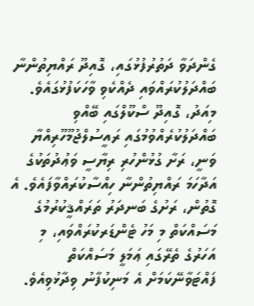ގެންދަވާ ދަތުރުފުޅުގައި، ގޮއިދޫ ރައްޔިތުންނާ ބައްދަލުކުރައްވައި ދެއްކެވި ވާހަކަފުޅުގައެވެ.
މިއަދު، ގޮއިދޫ ސްކޫލްގައި ބޭއްވި ބައްދަލުކުރެއްވުމުގައި ރައީސުލްޖުމޫހޫރިއްޔާ ވަނީ، ރަށާ ގުޅުންހުރި ރިޔާސީ ވަޢުދުތަކުގެ އަދާހަމަ ރައްޔިތުންނާ ހިއްސާކުރައްވާފައެވެ. އެ ގޮތުން، ރަށުގެ ބަނދަރު ތަރައްޤީކުރުމުގެ މަސައްކަތް މި މަހު ޓެންޑަރކުރައްވައި، މި އަހަރުގެ ތެރޭގައި ޢަމަލީ މަސައްކަތް ފައްޓަވާނޭކަމަށް އެ މަނިކުފާނު ވިދާޅުވިއެވެ.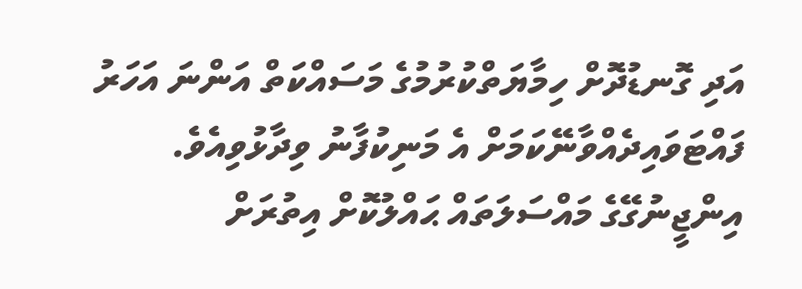އަދި ގޮނޑުދޮށް ހިމާޔަތްކުރުމުގެ މަސައްކަތް އަންނަ އަހަރު ފައްޓަވައިދެއްވާނޭކަމަށް އެ މަނިކުފާނު ވިދާޅުވިއެވެ. އިންޖީނުގޭގެ މައްސަލަތައް ޙައްލުކޮށް އިތުރަށް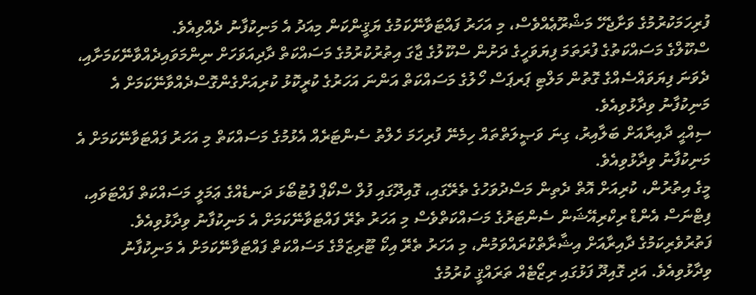ފުރިހަމަކުރުމުގެ ވަށާޖެހޭ މަޝްރޫޢެއްވެސް، މި އަހަރު ފައްޓަވާނޭކަމުގެ ޔަޤީންކަން މިއަދު އެ މަނިކުފާނު ދެއްވިއެވެ.
ސްކޫލްގެ މަސައްކަތުގެ ފުރަތަމަ ފިޔަވަހީގެ ދަށުން ސްކޫލުގެ ޖާގަ އިތުރުކުރުމުގެ މަސައްކަތް ދާދިއަވަހަށް ނިންމަވައިދެއްވާނޭކަމަށާއި، ދެވަނަ ފިޔަވައްސެއްގެ ގޮތުން މަލްޓި ޕަރޕަސް ހޯލުގެ މަސައްކަތް އަންނަ އަހަރުގެ ކުރީކޮޅު ކުރިއަށްގެންގޮސްދެއްވާނޭކަމަށް އެ މަނިކުފާނު ވިދާޅުވިއެވެ.
ސިއްޙީ ދާއިރާއަށް ބަލާއިރު، ގިނަ ވަޞީލަތްތައް ހިމެނޭ ފުރިހަމަ ހެލްތު ސެންޓަރެއް އެޅުމުގެ މަސައްކަތް މި އަހަރު ފައްޓަވާނޭކަމަށް އެ މަނިކުފާނު ވިދާޅުވިއެވެ.
މީގެ އިތުރުން، ކުރިއަށް އޮތް ދެތިން މަސްދުވަހުގެ ތެރޭގައި، ގޮއިދޫގައި ފުލް ސްކޯޕް ފުޓުބޯޅަ ދަނޑެއްގެ ޢަމަލީ މަސައްކަތް ފައްޓަވައި، ފިޓްނަސް އެންޑް ރިކްރިއޭޝަން ސެންޓަރުގެ މަސައްކަތްވެސް މި އަހަރު ތެރޭ ފައްޓަވާނޭކަމަށް އެ މަނިކުފާނު ވިދާޅުވިއެވެ.
ފަތުރުވެރިކަމުގެ ދާއިރާއަށް އިޝާރާތްކުރައްވަމުން، މި އަހަރު ތެރޭ އިކޯ ޓޫރިޒަމްގެ މަސައްކަތް ފައްޓަވާނޭކަމަށް އެ މަނިކުފާނު ވިދާޅުވިއެވެ. އަދި ގޮއިދޫ ފަޅުގައި ރިޒޯޓެއް ތަރައްޤީ ކުރުމުގެ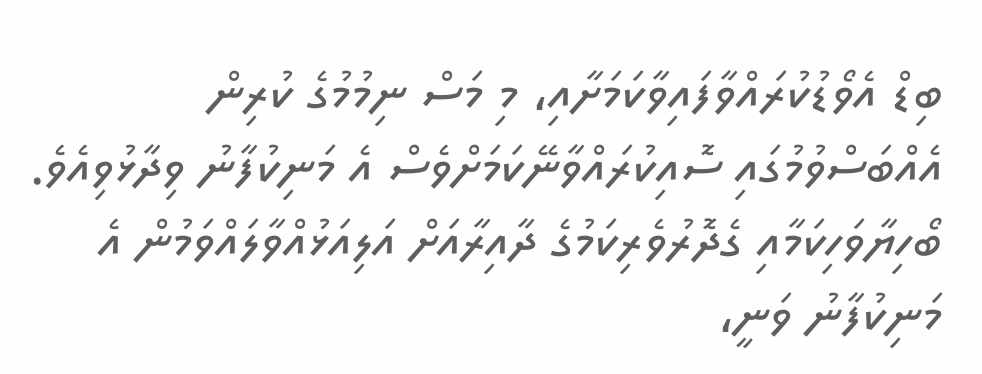ބިޑް އެވޯޑުކުރައްވާފައިވާކަމަށާއި، މި މަސް ނިމުމުގެ ކުރިން އެއްބަސްވުމުގައި ސޮއިކުރައްވާނޭކަމަށްވެސް އެ މަނިކުފާނު ވިދާޅުވިއެވެ.
ބޯހިޔާވަހިކަމާއި ގެދޮރުވެރިކަމުގެ ދާއިރާއަށް އަލިއަޅުއްވާލައްވަމުން އެ މަނިކުފާނު ވަނީ،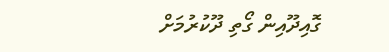ގޮއިދޫއިން ގޯތި ދޫކުރުމަށް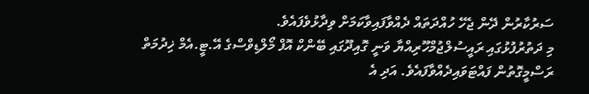ސަރުކާރުން ދޭން ޖެހޭ ހުއްދަތައް ދެއްވާފައިވާކަމަށް ވިދާޅުވެފައެވެ.
މި ދަތުރުފުޅުގައި ރައީސުލްޖުމްހޫރިއްޔާ ވަނީ ގޮއިދޫގައި ބޭންކް އޮފް މޯލްޑިވްސްގެ އޭ.ޓީ.އެމް ޚިދުމަތް ރަސްމީގޮތުން ފައްޓަވައިދެއްވާފައެވެ. އަދި އެ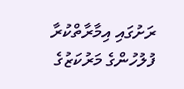ރަށުގައި އިމާރާތްކުރާ ފުލުހުންގެ މަރުކަޒުގެ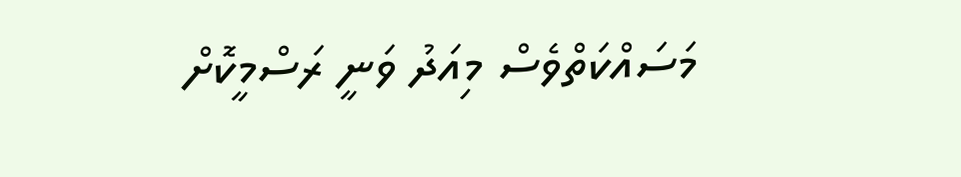މަސައްކަތްވެސް މިއަދު ވަނީ ރަސްމީކޮށް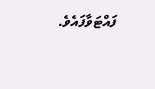ފައްޓަވާފައެވެ.